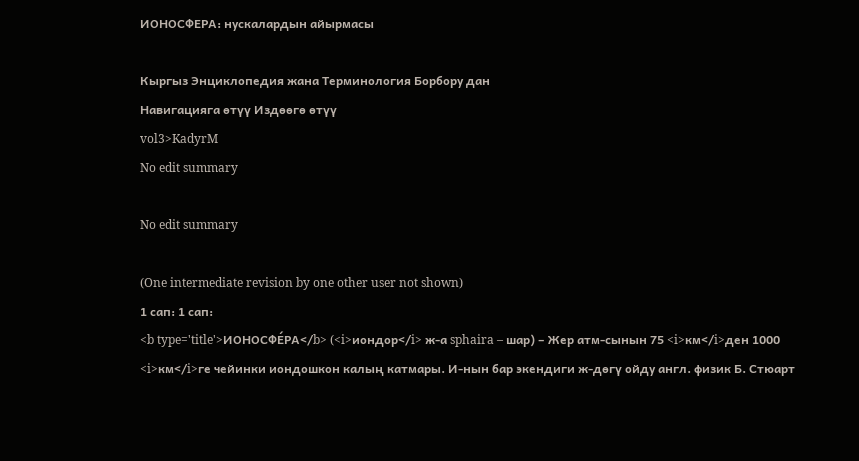ИОНОСФЕРА: нускалардын айырмасы

Кыргыз Энциклопедия жана Терминология Борбору дан
Навигацияга өтүү Издөөгө өтүү
vol3>KadyrM
No edit summary

No edit summary

(One intermediate revision by one other user not shown)
1 сап: 1 сап:
<b type='title'>ИОНОСФЕ́РА</b> (<i>иондор</i> ж-а sphaira – шар) – Жер атм-сынын 75 <i>км</i>ден 1000 <i>км</i>ге чейинки иондошкон калың катмары. И-нын бар экендиги ж-дөгү ойду англ. физик Б. Стюарт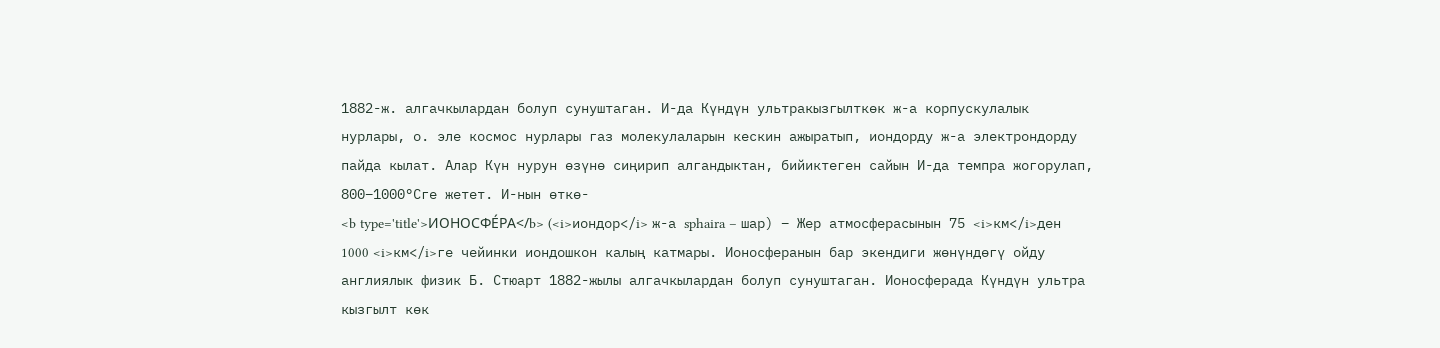1882-ж. алгачкылардан болуп сунуштаган. И-да Күндүн ультракызгылткөк ж-а корпускулалык нурлары, о. эле космос нурлары газ молекулаларын кескин ажыратып, иондорду ж-а электрондорду пайда кылат. Алар Күн нурун өзүнө сиңирип алгандыктан, бийиктеген сайын И-да темпра жогорулап, 800–1000°Сге жетет. И-нын өткө-
<b type='title'>ИОНОСФЕ́РА</b> (<i>иондор</i> ж-а sphaira – шар) – Жер атмосферасынын 75 <i>км</i>ден 1000 <i>км</i>ге чейинки иондошкон калың катмары. Ионосферанын бар экендиги жөнүндөгү ойду англиялык физик Б. Стюарт 1882-жылы алгачкылардан болуп сунуштаган. Ионосферада Күндүн ультра кызгылт көк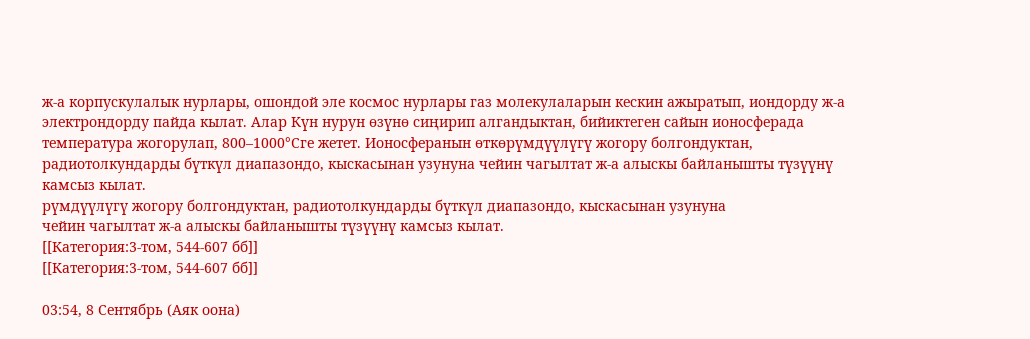ж-а корпускулалык нурлары, ошондой эле космос нурлары газ молекулаларын кескин ажыратып, иондорду ж-а электрондорду пайда кылат. Алар Күн нурун өзүнө сиңирип алгандыктан, бийиктеген сайын ионосферада температура жогорулап, 800–1000°Сге жетет. Ионосферанын өткөрүмдүүлүгү жогору болгондуктан, радиотолкундарды бүткүл диапазондо, кыскасынан узунуна чейин чагылтат ж-а алыскы байланышты түзүүнү камсыз кылат.
рүмдүүлүгү жогору болгондуктан, радиотолкундарды бүткүл диапазондо, кыскасынан узунуна
чейин чагылтат ж-а алыскы байланышты түзүүнү камсыз кылат.
[[Категория:3-том, 544-607 бб]]
[[Категория:3-том, 544-607 бб]]

03:54, 8 Сентябрь (Аяк оона)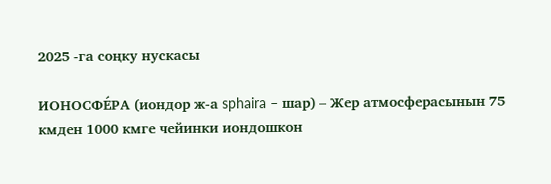2025 -га соңку нускасы

ИОНОСФЕ́РА (иондор ж-а sphaira – шар) – Жер атмосферасынын 75 кмден 1000 кмге чейинки иондошкон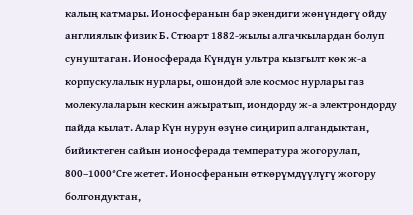калың катмары. Ионосферанын бар экендиги жөнүндөгү ойду англиялык физик Б. Стюарт 1882-жылы алгачкылардан болуп сунуштаган. Ионосферада Күндүн ультра кызгылт көк ж-а корпускулалык нурлары, ошондой эле космос нурлары газ молекулаларын кескин ажыратып, иондорду ж-а электрондорду пайда кылат. Алар Күн нурун өзүнө сиңирип алгандыктан, бийиктеген сайын ионосферада температура жогорулап, 800–1000°Сге жетет. Ионосферанын өткөрүмдүүлүгү жогору болгондуктан,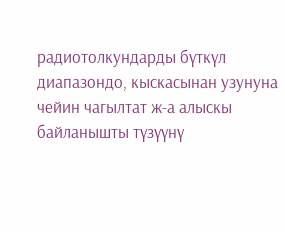радиотолкундарды бүткүл диапазондо, кыскасынан узунуна чейин чагылтат ж-а алыскы байланышты түзүүнү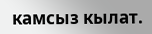камсыз кылат.